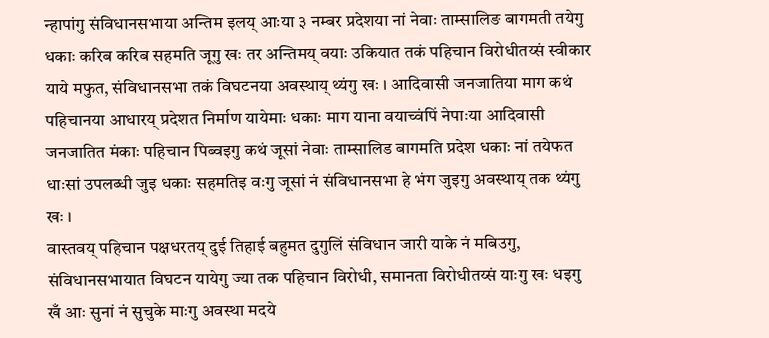न्हापांगु संविधानसभाया अन्तिम इलय् आःया ३ नम्बर प्रदेशया नां नेवाः ताम्सालिङ बागमती तयेगु धकाः करिब करिब सहमति जूगु खः तर अन्तिमय् वयाः उकियात तकं पहिचान विरोधीतय्सं स्वीकार याये मफुत, संविधानसभा तकं विघटनया अवस्थाय् थ्यंगु खः । आदिवासी जनजातिया माग कथं पहिचानया आधारय् प्रदेशत निर्माण यायेमाः धकाः माग याना वयाच्वंपिं नेपाःया आदिवासी जनजातित मंकाः पहिचान पिब्वइगु कथं जूसां नेवाः ताम्सालिड बागमति प्रदेश धकाः नां तयेफत धाःसां उपलब्धी जुइ धकाः सहमतिइ वःगु जूसां नं संविधानसभा हे भंग जुइगु अवस्थाय् तक थ्यंगु खः ।
वास्तवय् पहिचान पक्षधरतय् दुई तिहाई बहुमत दुगुलिं संविधान जारी याके नं मबिउगु, संविधानसभायात विघटन यायेगु ज्या तक पहिचान विरोधी, समानता विरोधीतय्सं याःगु खः धइगु खँ आः सुनां नं सुचुके माःगु अवस्था मदये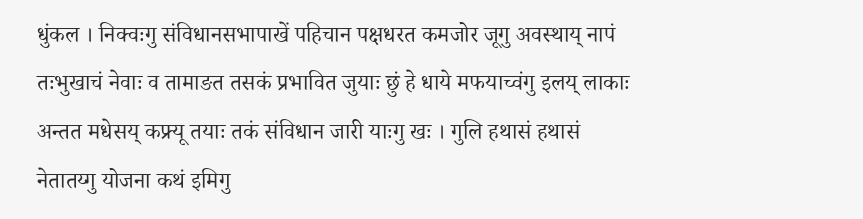धुंकल । निक्वःगु संविधानसभापाखें पहिचान पक्षधरत कमजोर जूगु अवस्थाय् नापं तःभुखाचं नेवाः व तामाङत तसकं प्रभावित जुयाः छुं हे धाये मफयाच्वंगु इलय् लाकाः अन्तत मधेसय् कफ्र्यू तयाः तकं संविधान जारी याःगु खः । गुलि हथासं हथासं नेतातय्गु योजना कथं इमिगु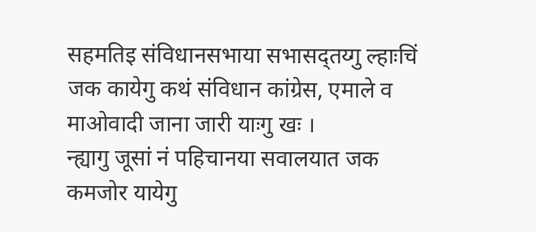सहमतिइ संविधानसभाया सभासद्तय्गु ल्हाःचिं जक कायेगु कथं संविधान कांग्रेस, एमाले व माओवादी जाना जारी याःगु खः ।
न्ह्यागु जूसां नं पहिचानया सवालयात जक कमजोर यायेगु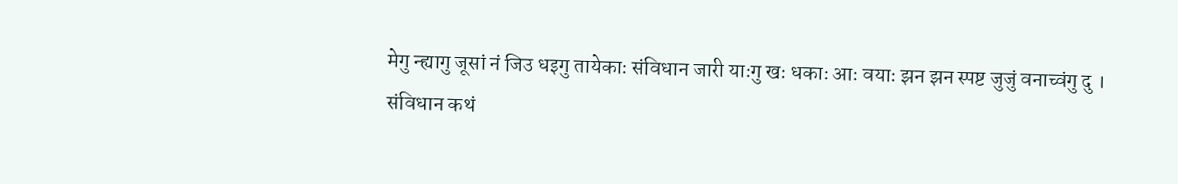मेगु न्ह्यागु जूसां नं जिउ धइगु तायेकाः संविधान जारी याःगु खः धकाः आः वयाः झन झन स्पष्ट जुजुं वनाच्वंगु दु । संविधान कथं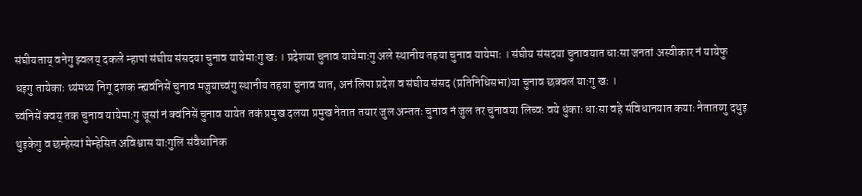संघीयताय् वनेगु झ्वलय् दकले न्हापां संघीय संसदया चुनाव यायेमाःगु खः । प्रदेशया चुनाव यायेमाःगु अले स्थानीय तहया चुनाव यायेमाः । संघीय संसदया चुनावयात धाःसा जनतां अस्वीकार नं यायेफु धइगु तायेकाः थ्यंमथ्य निगू दशक न्ह्यवंनिसें चुनाव मजुयाच्वंगु स्थानीय तहया चुनाव यात, अनं लिपा प्रदेश व संघीय संसद (प्रतिनिधिसभा)या चुनाव छक्वलं याःगु खः ।
च्वंनिसें क्वय् तक चुनाव यायेमाःगु जूसां नं क्वंनिसें चुनाव यायेत तकं प्रमुख दलया प्रमुख नेतात तयार जुल अन्ततः चुनाव नं जुल तर चुनावया लिच्वः वये धुंकाः धाःसा वहे संविधानयात कयाः नेतातय्गु दथुइ थुइकेगु व छम्हेस्यां मेम्हेसित अविश्वास याःगुलिं संवैधानिक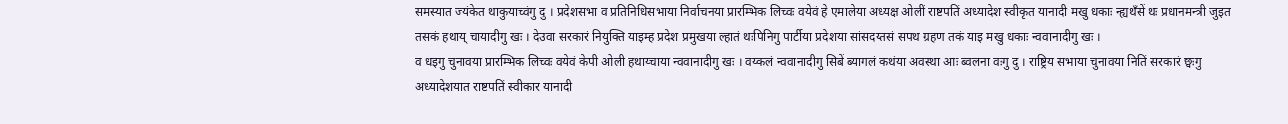समस्यात ज्यंकेत थाकुयाच्वंगु दु । प्रदेशसभा व प्रतिनिधिसभाया निर्वाचनया प्रारम्भिक लिच्वः वयेवं हे एमालेया अध्यक्ष ओलीं राष्टपतिं अध्यादेश स्वीकृत यानादी मखु धकाः न्ह्यथँसें थः प्रधानमन्त्री जुइत तसकं हथाय् चायादीगु खः । देउवा सरकारं नियुक्ति याइम्ह प्रदेश प्रमुखया ल्हातं थःपिनिगु पार्टीया प्रदेशया सांसदय्तसं सपथ ग्रहण तकं याइ मखु धकाः न्ववानादीगु खः ।
व धइगु चुनावया प्रारम्भिक लिच्वः वयेवं केपी ओली हथाय्चाया न्ववानादीगु खः । वय्कलं न्ववानादीगु सिबें ब्यागलं कथंया अवस्था आः ब्वलना वःगु दु । राष्ट्रिय सभाया चुनावया नितिं सरकारं छ्वःगु अध्यादेशयात राष्टपतिं स्वीकार यानादी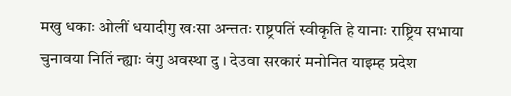मखु धकाः ओलीं धयादीगु खःसा अन्ततः राष्ट्रपतिं स्वीकृति हे यानाः राष्ट्रिय सभाया चुनावया नितिं न्ह्याः वंगु अवस्था दु । देउवा सरकारं मनोनित याइम्ह प्रदेश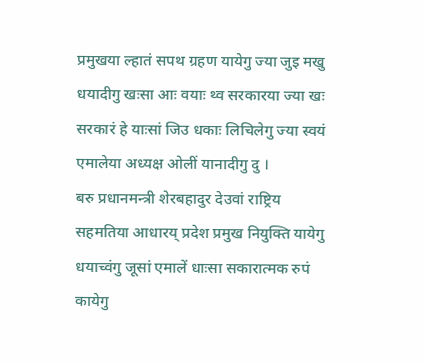प्रमुखया ल्हातं सपथ ग्रहण यायेगु ज्या जुइ मखु धयादीगु खःसा आः वयाः थ्व सरकारया ज्या खः सरकारं हे याःसां जिउ धकाः लिचिलेगु ज्या स्वयं एमालेया अध्यक्ष ओलीं यानादीगु दु ।
बरु प्रधानमन्त्री शेरबहादुर देउवां राष्ट्रिय सहमतिया आधारय् प्रदेश प्रमुख नियुक्ति यायेगु धयाच्वंगु जूसां एमालें धाःसा सकारात्मक रुपं कायेगु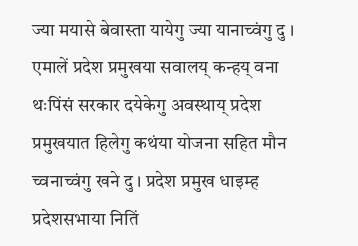ज्या मयासे बेवास्ता यायेगु ज्या यानाच्वंगु दु । एमालें प्रदेश प्रमुखया सवालय् कन्हय् वना थःपिंसं सरकार दयेकेगु अवस्थाय् प्रदेश प्रमुखयात हिलेगु कथंया योजना सहित मौन च्वनाच्वंगु खने दु । प्रदेश प्रमुख धाइम्ह प्रदेशसभाया नितिं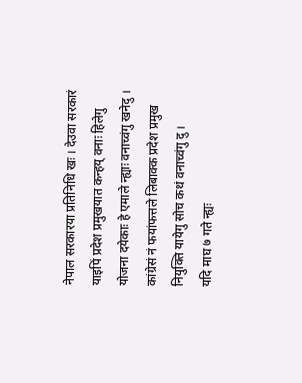नेपाल सरकारया प्रतिनिधि खः । देउवा सरकारं याइपिं प्रदेश प्रमुखयात कन्हय् वनाः हिलेगु योजना दयेकाः हे एमाले न्ह्याः वनाच्वंगु खनेदु । कांग्रेसं नं फयांफत्तले लिबाक्क प्रदेश प्रमुख नियुक्ति यायेगु सोच कथं वनाच्वंगु दु ।
यदि माघ ७ गते न्ह्यः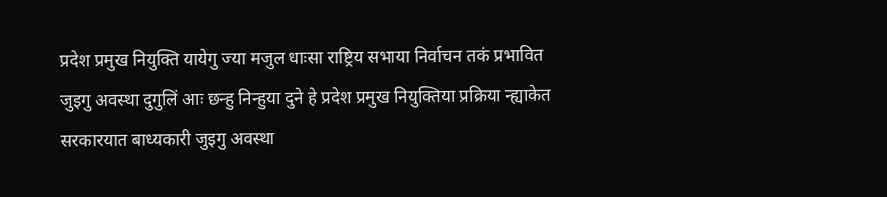प्रदेश प्रमुख नियुक्ति यायेगु ज्या मजुल धाःसा राष्ट्रिय सभाया निर्वाचन तकं प्रभावित जुइगु अवस्था दुगुलिं आः छन्हु निन्हुया दुने हे प्रदेश प्रमुख नियुक्तिया प्रक्रिया न्ह्याकेत सरकारयात बाध्यकारी जुइगु अवस्था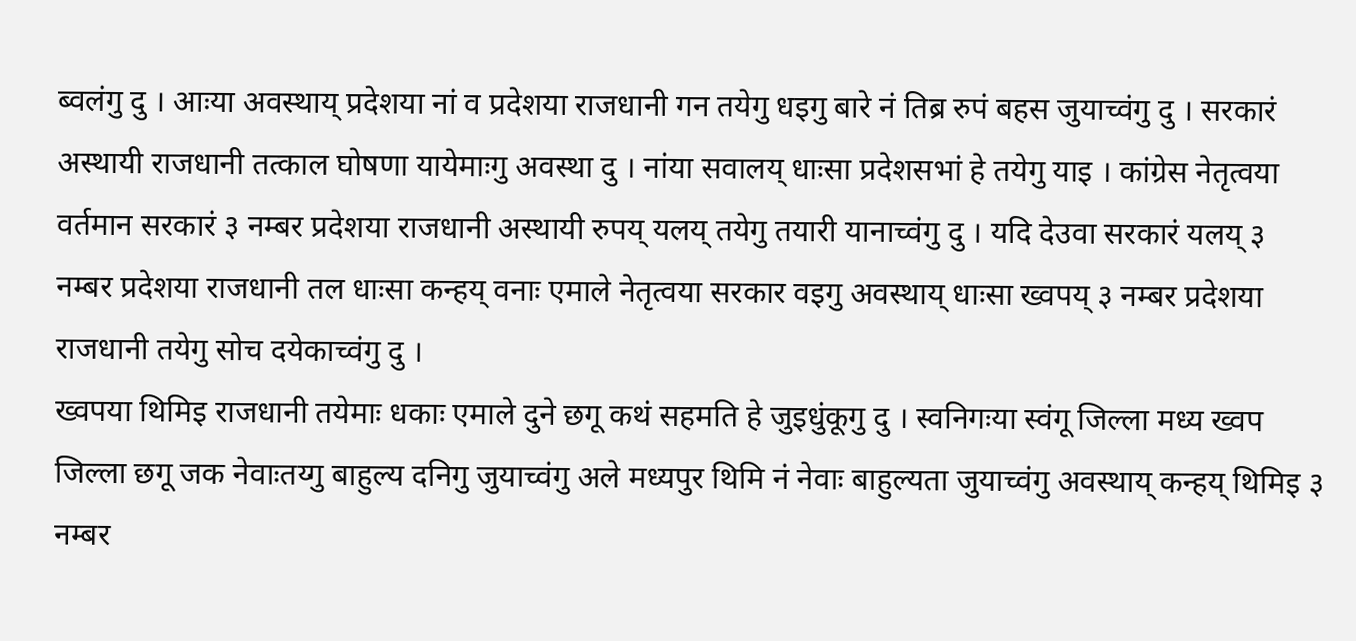ब्वलंगु दु । आःया अवस्थाय् प्रदेशया नां व प्रदेशया राजधानी गन तयेगु धइगु बारे नं तिब्र रुपं बहस जुयाच्वंगु दु । सरकारं अस्थायी राजधानी तत्काल घोषणा यायेमाःगु अवस्था दु । नांया सवालय् धाःसा प्रदेशसभां हे तयेगु याइ । कांग्रेस नेतृत्वया वर्तमान सरकारं ३ नम्बर प्रदेशया राजधानी अस्थायी रुपय् यलय् तयेगु तयारी यानाच्वंगु दु । यदि देउवा सरकारं यलय् ३ नम्बर प्रदेशया राजधानी तल धाःसा कन्हय् वनाः एमाले नेतृत्वया सरकार वइगु अवस्थाय् धाःसा ख्वपय् ३ नम्बर प्रदेशया राजधानी तयेगु सोच दयेकाच्वंगु दु ।
ख्वपया थिमिइ राजधानी तयेमाः धकाः एमाले दुने छगू कथं सहमति हे जुइधुंकूगु दु । स्वनिगःया स्वंगू जिल्ला मध्य ख्वप जिल्ला छगू जक नेवाःतय्गु बाहुल्य दनिगु जुयाच्वंगु अले मध्यपुर थिमि नं नेवाः बाहुल्यता जुयाच्वंगु अवस्थाय् कन्हय् थिमिइ ३ नम्बर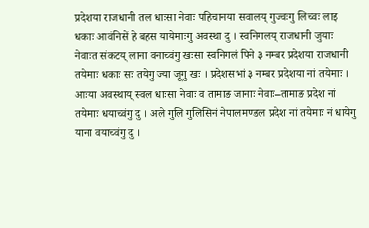प्रदेशया राजधानी तल धाःसा नेवाः पहिचानया सवालय् गुज्वःगु लिच्वः लाइ धकाः आवंनिसें हे बहस यायेमाःगु अवस्था दु । स्वनिगलय् राजधानी जुयाः नेवाःत संकटय् लाना वनाच्वंगु खःसा स्वनिगलं पिने ३ नम्बर प्रदेशया राजधानी तयेमाः धकाः सः तयेगु ज्या जूगु खः । प्रदेशसभां ३ नम्बर प्रदेशया नां तयेमाः ।
आःया अवस्थाय् स्वल धाःसा नेवाः व तामाङ जानाः नेवाः–तामाङ प्रदेश नां तयेमाः धयाच्वंगु दु । अले गुलि गुलिसिनं नेपालमण्डल प्रदेश नां तयेमाः नं धायेगु याना वयाच्वंगु दु ।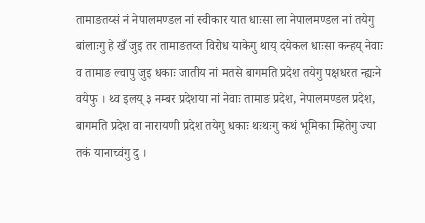तामाङतय्सं नं नेपालमण्डल नां स्वीकार यात धाःसा ला नेपालमण्डल नां तयेगु बांलाःगु हे खँ जुइ तर तामाङतय्त विरोध याकेगु थाय् दयेकल धाःसा कन्हय् नेवाः व तामाङ ल्वापु जुइ धकाः जातीय नां मतसे बागमति प्रदेश तयेगु पक्षधरत न्ह्यःने वयेफु । थ्व इलय् ३ नम्बर प्रदेशया नां नेवाः तामाङ प्रदेश, नेपालमण्डल प्रदेश, बागमति प्रदेश वा नारायणी प्रदेश तयेगु धकाः थःथःगु कथं भूमिका म्हितेगु ज्या तकं यानाच्वंगु दु ।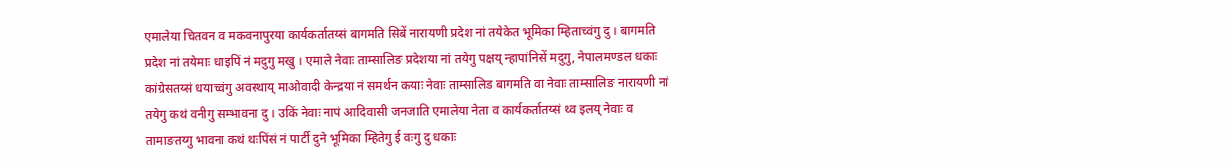एमालेया चितवन व मकवनापुरया कार्यकर्तातय्सं बागमति सिबें नारायणी प्रदेश नां तयेकेत भूमिका म्हिताच्वंगु दु । बागमति प्रदेश नां तयेमाः धाइपिं नं मदुगु मखु । एमाले नेवाः ताम्सालिङ प्रदेशया नां तयेगु पक्षय् न्हापांनिसें मदुगु, नेपालमण्डल धकाः कांग्रेसतय्सं धयाच्वंगु अवस्थाय् माओवादी केन्द्रया नं समर्थन कयाः नेवाः ताम्सालिड बागमति वा नेवाः ताम्सालिङ नारायणी नां तयेगु कथं वनीगु सम्भावना दु । उकिं नेवाः नापं आदिवासी जनजाति एमालेया नेता व कार्यकर्तातय्सं थ्व इलय् नेवाः व तामाङतय्गु भावना कथं थःपिंसं नं पार्टी दुने भूमिका म्हितेगु ई वःगु दु धकाः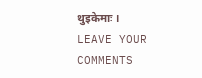थुइकेमाः ।
LEAVE YOUR COMMENTS